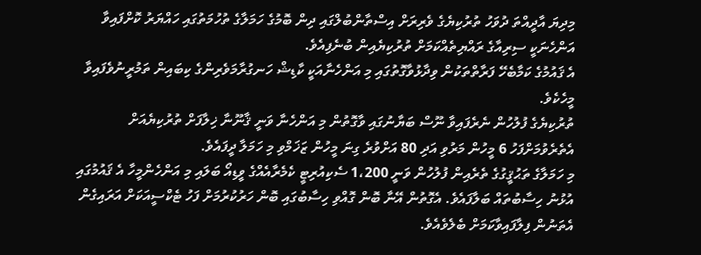މިދިޔަ އާދީއްތަ ދުވަހު ތުރުކިޔެގެ ވެރިރަށް އިސްތާންބުލްގައި ދިން ބޮމުގެ ހަމަލާގެ ތުހުމަތުގައި ހައްޔަރު ކޮށްފައިވާ އަންހެނަކީ ސިރިއާގެ ރައްޔިތެއްކަމަށް ތުރުކިޔެއިން ބުނެފިއެވެ.
އެ ޤައުމުގެ ކަމާބެހޭ ފަރާތްތަކުން ވިދާޅުވާގޮތުގައި މި އަންހެނާއަކީ ކާޑިޝް ހަނގުރާމަވެރިންގެ ކިބައިން ތަމުރީނުވެފައިވާ މީހެކެވެ.
ތުރުކިޔެގެ ފުލުހުން ނެރެފައިވާ ނޫސް ބަޔާނުގައި ވާގޮތުން މި އަންހެނާ ވަނީ ޤާނޫނާ ޚިލާފަށް ތުރުކިޔެއަށް އެތެރެވުމަށްފަހު 6 މީހުން މަރުވި އަދި 80 އަށްވުރެ ގިނަ މީހުން ޒަޚަމްވި މި ހަމަލާ ދީފައެވެ.
މި ހަމަލާގެ ތަޙުޤީގުގެ ތެރެއިން ފުލުހުން ވަނީ 1،200 ސެކިއުރިޓީ ކެމެރާއެއްގެ ވީޑިއޯ ބަލައި މި އަންހެންމީހާ އެ ޤައުމުގައި އުޅުނު ހިސާބުތައް ބަލާފައެވެ. އެގޮތުން އޭނާ ބޮން ގޮއްވި ހިސާބުގައި ބޮން ހަރުކުރުމަށް ފަހު ޓެކްސީއަކަށް އަރައިގެން އެތަނުން ފިލާފައިވާކަމަށް ބެލެވެއެވެ.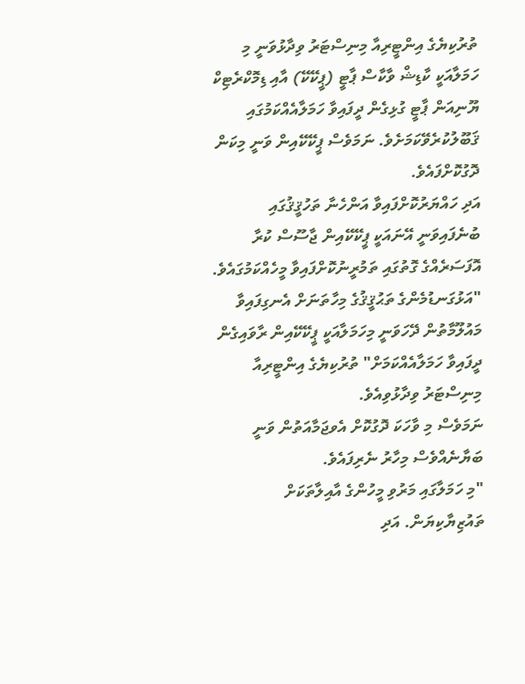ތުރުކިޔެގެ އިންޓީރިއާ މިނިސްޓަރު ވިދާޅުވަނީ މި ހަމަލާއަކީ ކާޑިޝް ވާކާސް ޕާޓީ (ޕީކޭކޭ) އާއި ޑިމޮކްރެޓިކް ޔޫނިއަން ޕާޓީ ގުޅިގެން ދީފައިވާ ހަމަލާއެއްކަމުގައި ޤަބޫލުކުރެވޭކަމަށެވެ. ނަމަވެސް ޕީކޭކޭއިން ވަނީ މިކަން ދޮގުކޮށްފައެވެ.
އަދި ހައްޔަރުކޮށްފައިވާ އަންހެނާ ތަހުޤީޤުގައި ބުނެފައިވަނީ އޭނައަކީ ޕީކޭކޭއިން ޖާސޫސް ކުރާ އޮފަސަރެއްގެ ގޮތުގައި ތަމުރީނުކޮށްފައިވާ މީހެއްކަމުގައެވެ.
"އަޅުގަނޑުމެންގެ ތަޙުޤީޤުގެ މިހާތަނަށް އެނގިފައިވާ މައުލޫމާތުން ދޭހަވަނީ މިހަމަލާއަކީ ޕީކޭކޭއިން ރާވައިގެން ދީފައިވާ ހަމަލާއެއްކަމަށް" ތުރުކިޔެގެ އިންޓީރިއާ މިނިސްޓަރު ވިދާޅުވިއެވެ.
ނަމަވެސް މި ވާހަކަ ދޮގުކޮށް އެވޖަމާއަތުން ވަނީ ބަޔާނެއްވެސް މިހާރު ނެރިފައެވެ.
"މި ހަމަލާގައި މަރުވި މީހުންގެ އާއިލާތަކަށް ތައުޒިޔާކިޔަން. އަދި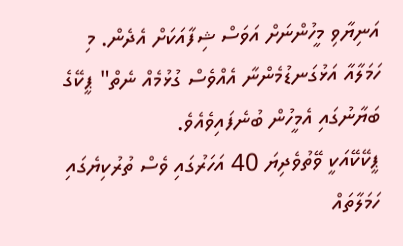އަނިޔާވި މީހުންނަށް އަވަސް ޝިފާއަކަށް އެދެން. މި ހަމަލާއާ އަޅުގަނޑުމެންނާ އެއްވެސް ގުޅުމެއް ނެތް" ޕީކޭގެ ބަޔާނުގައި އެމީހުން ބުނެފައިވެއެވެ.
ޕީކޭކޭއަކީ ވޭތުވެދިޔަ 40 އަހަރުގައި ވެސް ތުރުކިޔެގައި ހަމަލާތައް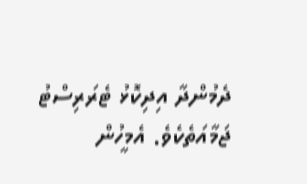ދެމުންދާ އިދިކޮޅު ޓެރަރިސްޓު ޖަމާއަތެކެވެ. އެމީހުން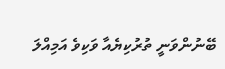ބޭނުންވަނީ ތުރުކިޔެއާ ވަކިވެ އަމިއްލަ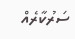ސަރުކާރެއް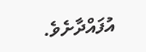އުފައްދާށެވެ.